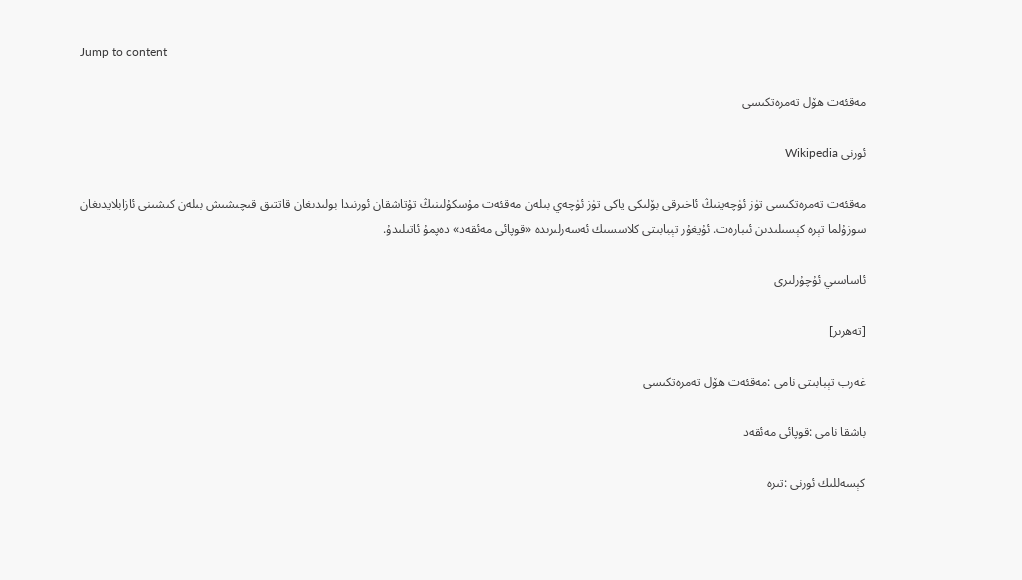Jump to content

مەقئەت ھۆل تەمرەتكىسى

ئورنى Wikipedia

مەقئەت تەمرەتكىسى تۈز ئۈچەينىڭ ئاخىرقى بۆلىكى ياكى تۈز ئۈچەي بىلەن مەقئەت مۇسكۇلىنىڭ تۇتاشقان ئورنىدا بولىدىغان قاتتىق قىچىشىش بىلەن كىشىنى ئازابلايدىغان سوزۇلما تېرە كېسىلىدىن ئىبارەت. ئۇيغۇر تېبابىتى كلاسسىك ئەسەرلىرىدە «قوپائى مەئقەد» دەپمۇ ئاتىلىدۇ.

ئاساسىي ئۇچۇرلىرى

[تەھرىر]

غەرب تېبابىتى نامى :مەقئەت ھۆل تەمرەتكىسى

باشقا نامى :قوپائى مەئقەد

كېسەللىك ئورنى :تىرە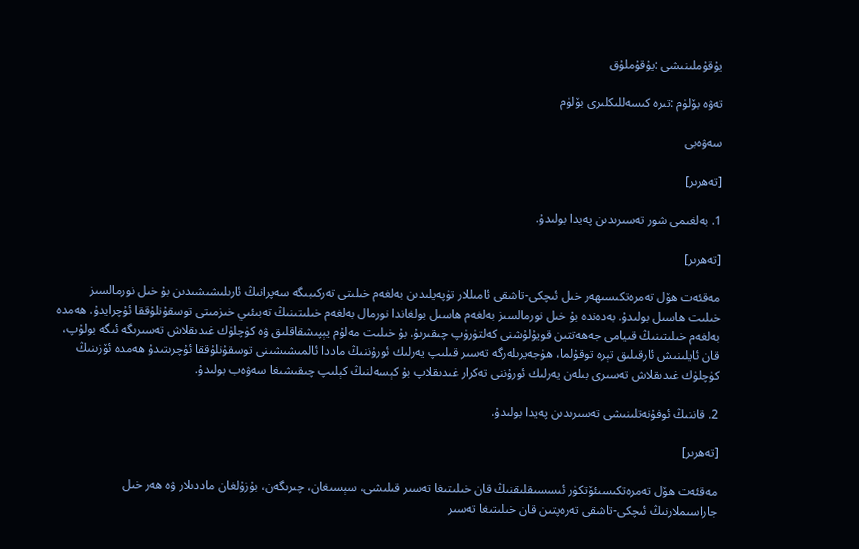يۇقۇملىنىشى :يۇقۇملۇق

تەۋە بۆلۈم :تىرە كىسەللىكلىرى بۆلۈم

سەۋەبى

[تەھرىر]

1. بەلغىمى شور تەسىرىدىن پەيدا بولىدۇ.

[تەھرىر]

مەقئەت ھۆل تەمرەتكىسىھەر خىل ئىچكى-تاشقى ئامىللار تۈپەيلىدىن بەلغەم خىلىتى تەركىبىگە سەپرانىڭ ئارىلىشىشىدىن بۇ خىل نورمالسىز خىلىت ھاسىل بولىدۇ. بەدەندە بۇ خىل نورمالسىز بەلغەم ھاسىل بولغاندا نورمال بەلغەم خىلىتىنىڭ تەبىئىي خىزمىتى توسقۇنلۇققا ئۇچرايدۇ. ھەمدە بەلغەم خىلىتىنىڭ قىيامى جەھەتتىن قويۇلۇشنى كەلتۈرۈپ چىقىرىۇ. بۇ خىلىت مەلۇم يېپىشقاقلىق ۋە كۈچلۈك غىدىقلاش تەسىرىگە ئىگە بولۇپ، قان ئايلىنىش ئارقىلىق تېرە توقۇلما، ھۈجەيرىلەرگە تەسىر قىلىپ يەرلىك ئورۇننىڭ ماددا ئالمىشىشىنى توسقۇنلۇققا ئۇچرىتىدۇ ھەمدە ئۆزىنىڭ كۈچلۈك غىدىقلاش تەسىرى بىلەن يەرلىك ئورۇننى تەكرار غىدىقلاپ بۇ كېسەلنىڭ كېلىپ چىقىشىغا سەۋەب بولىدۇ.

2. قاننىڭ ئوفۇنەتلىنىشى تەسىرىدىن پەيدا بولىدۇ.

[تەھرىر]

مەقئەت ھۆل تەمرەتكىسىئۆتكۈر ئىسسىقلىقنىڭ قان خىلىتىغا تەسىر قىلىشى، سېسىغان، چىرىگەن، بۇزۇلغان ماددىلار ۋە ھەر خىل جاراسىملارنىڭ ئىچكى-تاشقى تەرەپتىن قان خىلىتىغا تەسىر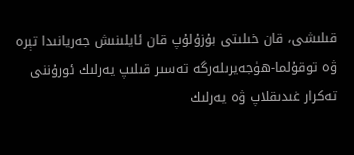قىلىشى، قان خىلىتى بۇزۇلۇپ قان ئايلىنىش جەريانىدا تېرە ۋە توقۇلما-ھۈجەيرىلەرگە تەسىر قىلىپ يەرلىك ئورۇننى تەكرار غىدىقلاپ ۋە يەرلىك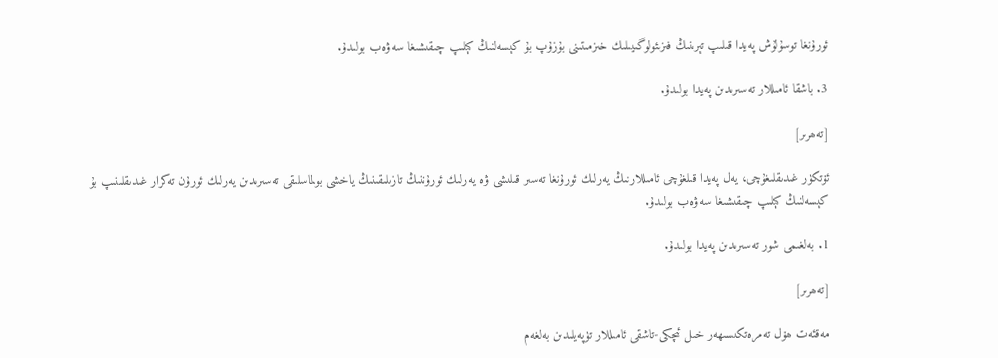ئورۇنغا توسۇلۇش پەيدا قىلىپ تېرىنىڭ فىزىئولوگىيىلىك خىزمىتىنى بۇزۇپ بۇ كېسەلنىڭ كېلىپ چىقىشىغا سەۋەب بولىدۇ.

3. باشقا ئامىللار تەسىرىدىن پەيدا بولىدۇ.

[تەھرىر]

ئۆتكۈر غىدىقلىغۇچى، يەل پەيدا قىلغۇچى ئامىللارنىڭ يەرلىك ئورۇنغا تەسىر قىلىشى ۋە يەرلىك ئورۇننىڭ تازىلىقىنىڭ ياخشى بولماسلىقى تەسىرىدىن يەرلىك ئورۇن تەكرار غىدىقلىنىپ بۇ كېسەلنىڭ كېلىپ چىقىشىغا سەۋەب بولىدۇ.

1. بەلغىمى شور تەسىرىدىن پەيدا بولىدۇ.

[تەھرىر]

مەقئەت ھۆل تەمرەتكىسىھەر خىل ئىچكى-تاشقى ئامىللار تۈپەيلىدىن بەلغەم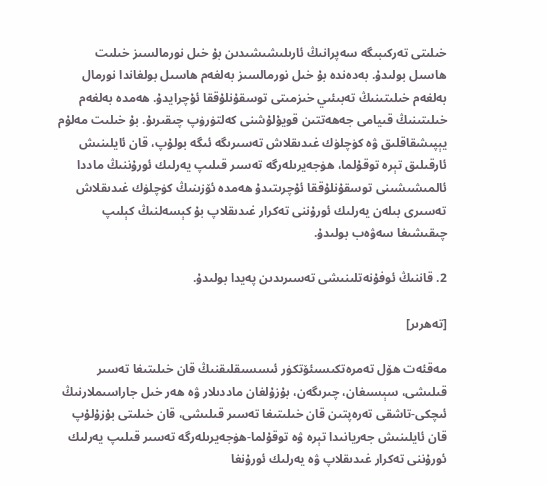خىلىتى تەركىبىگە سەپرانىڭ ئارىلىشىشىدىن بۇ خىل نورمالسىز خىلىت ھاسىل بولىدۇ. بەدەندە بۇ خىل نورمالسىز بەلغەم ھاسىل بولغاندا نورمال بەلغەم خىلىتىنىڭ تەبىئىي خىزمىتى توسقۇنلۇققا ئۇچرايدۇ. ھەمدە بەلغەم خىلىتىنىڭ قىيامى جەھەتتىن قويۇلۇشنى كەلتۈرۈپ چىقىرىۇ. بۇ خىلىت مەلۇم يېپىشقاقلىق ۋە كۈچلۈك غىدىقلاش تەسىرىگە ئىگە بولۇپ، قان ئايلىنىش ئارقىلىق تېرە توقۇلما، ھۈجەيرىلەرگە تەسىر قىلىپ يەرلىك ئورۇننىڭ ماددا ئالمىشىشىنى توسقۇنلۇققا ئۇچرىتىدۇ ھەمدە ئۆزىنىڭ كۈچلۈك غىدىقلاش تەسىرى بىلەن يەرلىك ئورۇننى تەكرار غىدىقلاپ بۇ كېسەلنىڭ كېلىپ چىقىشىغا سەۋەب بولىدۇ.

2. قاننىڭ ئوفۇنەتلىنىشى تەسىرىدىن پەيدا بولىدۇ.

[تەھرىر]

مەقئەت ھۆل تەمرەتكىسىئۆتكۈر ئىسسىقلىقنىڭ قان خىلىتىغا تەسىر قىلىشى، سېسىغان، چىرىگەن، بۇزۇلغان ماددىلار ۋە ھەر خىل جاراسىملارنىڭ ئىچكى-تاشقى تەرەپتىن قان خىلىتىغا تەسىر قىلىشى، قان خىلىتى بۇزۇلۇپ قان ئايلىنىش جەريانىدا تېرە ۋە توقۇلما-ھۈجەيرىلەرگە تەسىر قىلىپ يەرلىك ئورۇننى تەكرار غىدىقلاپ ۋە يەرلىك ئورۇنغا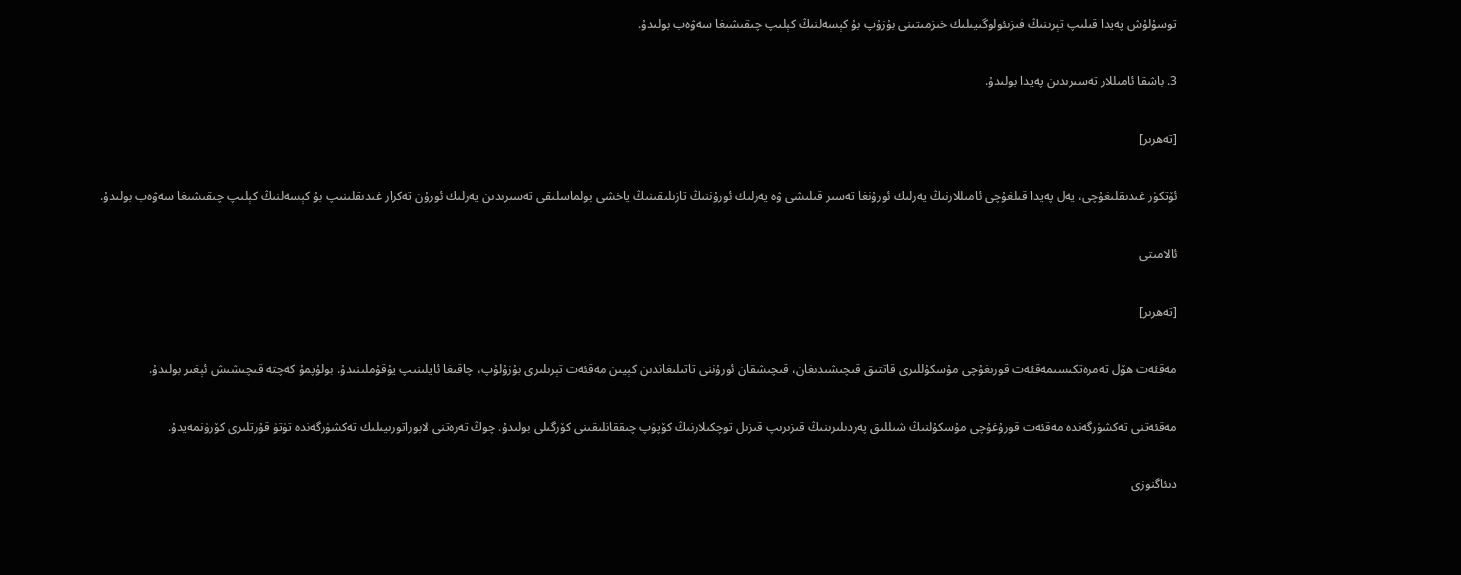توسۇلۇش پەيدا قىلىپ تېرىنىڭ فىزىئولوگىيىلىك خىزمىتىنى بۇزۇپ بۇ كېسەلنىڭ كېلىپ چىقىشىغا سەۋەب بولىدۇ.

3. باشقا ئامىللار تەسىرىدىن پەيدا بولىدۇ.

[تەھرىر]

ئۆتكۈر غىدىقلىغۇچى، يەل پەيدا قىلغۇچى ئامىللارنىڭ يەرلىك ئورۇنغا تەسىر قىلىشى ۋە يەرلىك ئورۇننىڭ تازىلىقىنىڭ ياخشى بولماسلىقى تەسىرىدىن يەرلىك ئورۇن تەكرار غىدىقلىنىپ بۇ كېسەلنىڭ كېلىپ چىقىشىغا سەۋەب بولىدۇ.

ئالامىتى

[تەھرىر]

مەقئەت ھۆل تەمرەتكىسىمەقئەت قورىغۇچى مۇسكۇللىرى قاتتىق قىچىشىدىغان، قىچىشقان ئورۇننى تاتىلىغاندىن كېيىن مەقئەت تېرىلىرى بۇزۇلۇپ، چاقىغا ئايلىنىپ يۇقۇملىنىدۇ. بولۇپمۇ كەچتە قىچىشىش ئېغىر بولىدۇ.

مەقئەتنى تەكشۈرگەندە مەقئەت قورۇغۇچى مۇسكۇلنىڭ شىللىق پەردىلىرىنىڭ قىزىرىپ قىزىل توچكىلارنىڭ كۆپۈپ چىققانلىقىنى كۆرگىلى بولىدۇ. چوڭ تەرەتنى لابوراتورىيىلىك تەكشۈرگەندە تۈتۈ قۇرتلىرى كۆرۈنمەيدۇ.

دىئاگنوزى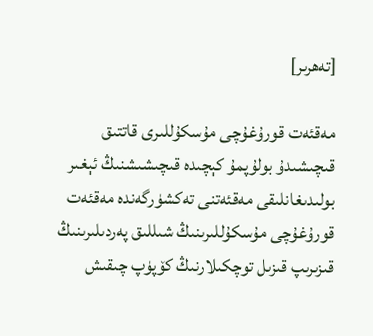[تەھرىر]

مەقئەت قورۇغۇچى مۇسكۇللىرى قاتتىق قىچىشىدۇ بولۇپمۇ كېچىدە قىچىشىشنىڭ ئېغىر بولىدىغانلىقى مەقئەتنى تەكشۈرگەندە مەقئەت قورۇغۇچى مۇسكۇللىرىنىڭ شىللىق پەردىلىرىنىڭ قىزىرىپ قىزىل توچكىلارنىڭ كۆپۈپ چىقىش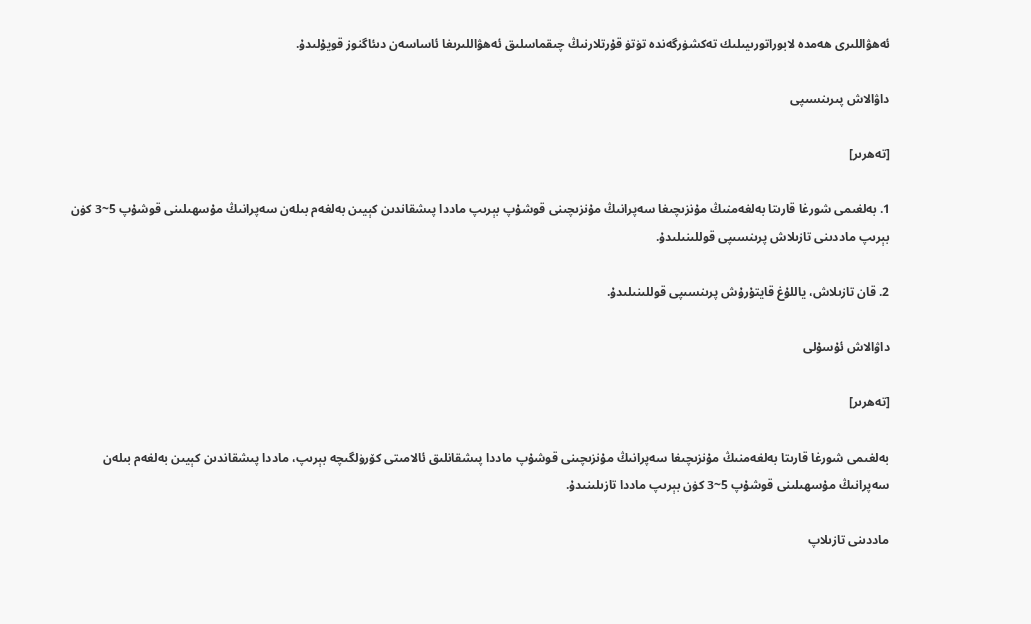ئەھۋاللىرى ھەمدە لابوراتورىيىلىك تەكشۈرگەندە تۈتۈ قۇرتلارنىڭ چىقماسلىق ئەھۋاللىرىغا ئاساسەن دىئاگنوز قويۇلىدۇ.

داۋالاش پىرىنسىپى

[تەھرىر]

1. بەلغىمى شورغا قارىتا بەلغەمنىڭ مۇنزىچىغا سەپرانىڭ مۇنزىچىنى قوشۇپ بېرىپ ماددا پىشقاندىن كېيىن بەلغەم بىلەن سەپرانىڭ مۇسھىلىنى قوشۇپ 5~3 كۈن بېرىپ ماددىنى تازىلاش پرىنسىپى قوللىنىلىدۇ.

2. قان تازىلاش، ياللۇغ قايتۇرۇش پرىنسىپى قوللىنىلىدۇ.

داۋالاش ئۇسۇلى

[تەھرىر]

بەلغىمى شورغا قارىتا بەلغەمنىڭ مۇنزىچىغا سەپرانىڭ مۇنزىچىنى قوشۇپ ماددا پىشقانلىق ئالامىتى كۆرۈلگىچە بېرىپ، ماددا پىشقاندىن كېيىن بەلغەم بىلەن سەپرانىڭ مۇسھىلىنى قوشۇپ 5~3 كۈن بېرىپ ماددا تازىلىنىدۇ.

ماددىنى تازىلاپ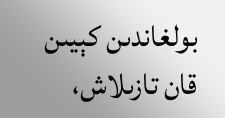بولغاندىن كېيىن قان تازىلاش،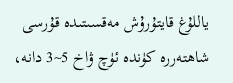ياللۇغ قايتۇرۇش مەقسىتىدە قۇرسى شاھتەررە كۈندە ئۈچ ۋاخ 5~3 دانە،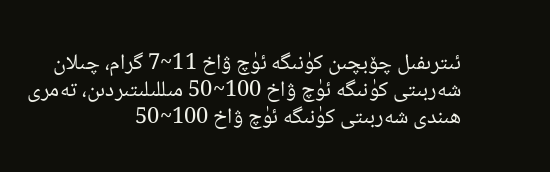ئىترىفىل چۆبچىن كۈنىگە ئۈچ ۋاخ 11~7 گرام، چىلان شەربىتى كۈنىگە ئۈچ ۋاخ 100~50 مىللىلىتىردىن، تەمرى ھىندى شەربىتى كۈنىگە ئۈچ ۋاخ 100~50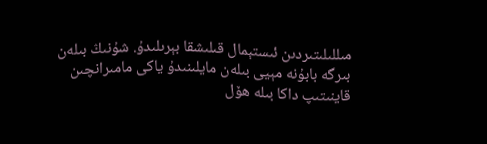مىللىلىتىردىن ئىستېمال قىلىشقا بېرىلىدۇ. شۇنىڭ بىلەن بىرگە بابۇنە مېيى بىلەن مايلىنىدۇ ياكى مامىرانچىن قاينىتىپ داكا بىلە ھۆل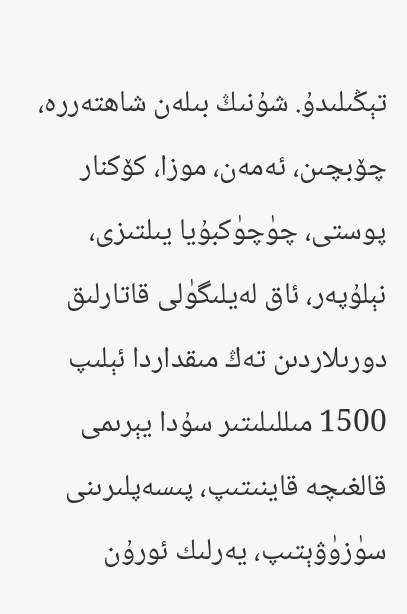تېڭىلىدۇ. شۇنىڭ بىلەن شاھتەررە، چۆبچىن، ئەمەن، موزا، كۆكنار پوستى، چۈچۈكبۇيا يىلتىزى، نېلۇپەر، ئاق لەيلىگۈلى قاتارلىق دورىلاردىن تەڭ مىقداردا ئېلىپ 1500 مىللىلىتىر سۇدا يېرىمى قالغىچە قاينىتىپ، پىسەپلىرىنى سۈزۈۋېتىپ، يەرلىك ئورۇن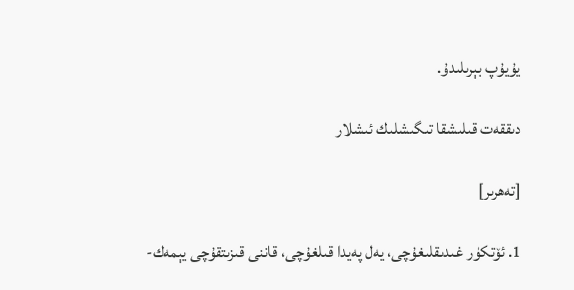يۇيۇپ بېرىلىدۇ.

دىققەت قىلىشقا تىگىشلىك ئىشلار

[تەھرىر]

1. ئۆتكۈر غىدىقلىغۇچى، يەل پەيدا قىلغۇچى، قاننى قىزىتقۇچى يېمەك-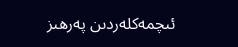ئىچمەكلەردىن پەرھىز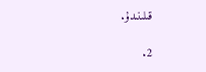قىلىنىدۇ.

2.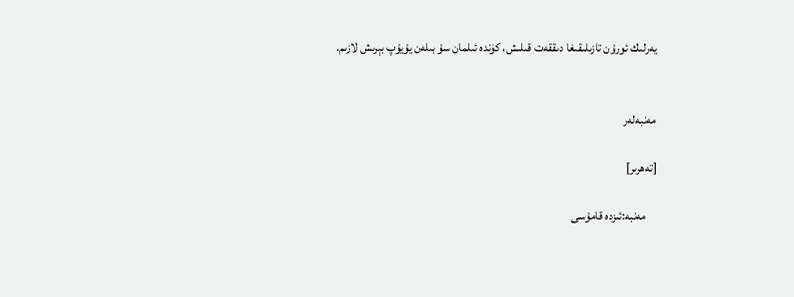يەرلىك ئورۇن تازىلىقىغا دىققەت قىلىش، كۈندە ئىلمان سۇ بىلەن يۇيۇپ بېرىش لازىم.


مەنبەلەر

[تەھرىر]

    مەنبە:ئىزدە قامۇسى